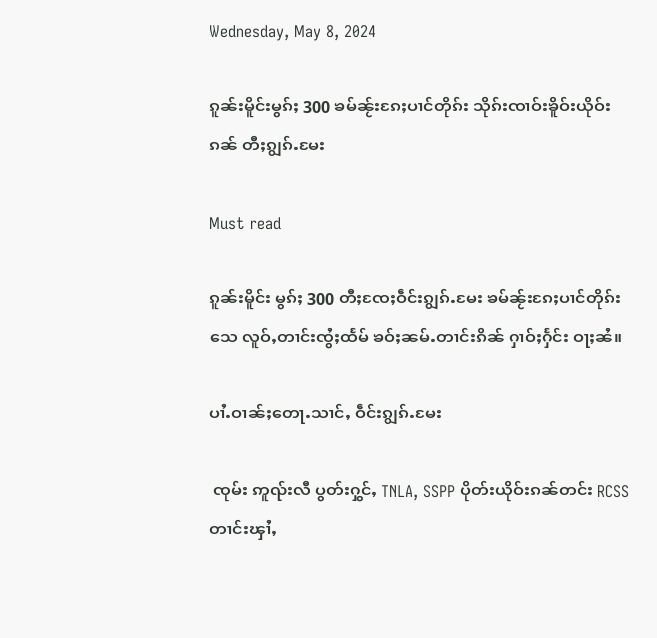Wednesday, May 8, 2024

ၵူၼ်းမိူင်းမွၵ်ႈ 300 ၶမ်ၼႂ်းၵႄႈပၢင်တိုၵ်း သိုၵ်းၸၢဝ်းၶိူဝ်းယိုဝ်းၵၼ် တီႈၵျွၵ်ႉမႄး

Must read

ၵူၼ်းမိူင်း မွၵ်ႈ 300 တီႈၸႄႈဝဵင်းၵျွၵ်ႉမႄး ၶမ်ၼႂ်းၵႄႈပၢင်တိုၵ်းသေ လူဝ်ႇတၢင်းၸွႆႈထႅမ် ၶဝ်ႈၼမ်ႉတၢင်းၵိၼ် ႁၢဝ်ႈႁႅင်း ဝႃႈၼႆ။

ပၢႆႉဝၢၼ်ႈတေႃႉသၢင်ႇ ဝဵင်းၵျွၵ်ႉမႄး

 ၸုမ်း ဢူၺ်းလီ ပွတ်းႁွင်ႇ TNLA, SSPP ပိုတ်းယိုဝ်းၵၼ်တင်း RCSS တၢင်းၾၢႆႇ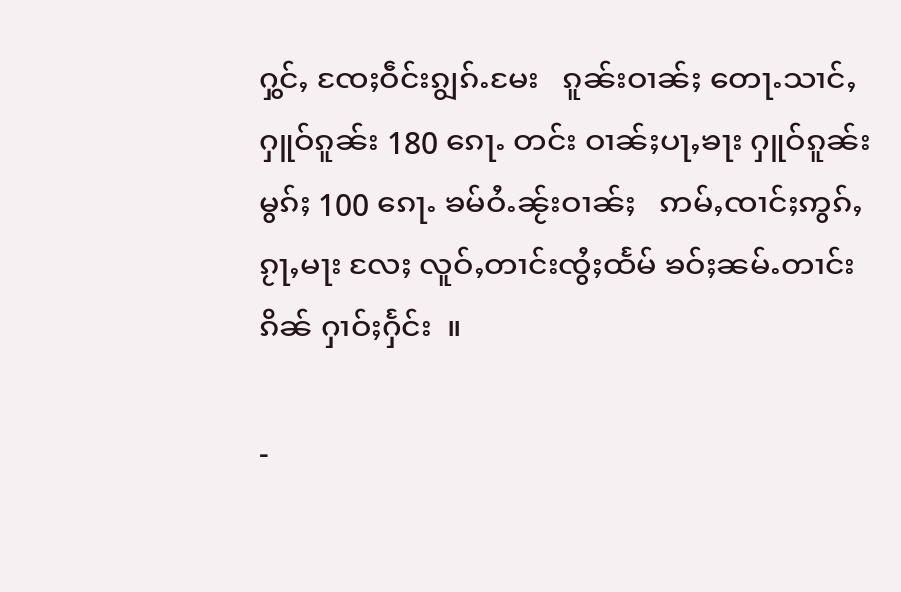ႁွင်ႇ ၸႄႈဝဵင်းၵျွၵ်ႉမႄး   ၵူၼ်းဝၢၼ်ႈ တေႃႉသၢင်ႇ ႁူဝ်ၵူၼ်း 180 ၵေႃႉ တင်း ဝၢၼ်ႈပႃႇၶႃး ႁူဝ်ၵူၼ်း မွၵ်ႈ 100 ၵေႃႉ ၶမ်ဝႆႉၼႂ်းဝၢၼ်ႈ   ဢမ်ႇၸၢင်ႈဢွၵ်ႇၵႂႃႇမႃး လႄႈ လူဝ်ႇတၢင်းၸွႆႈထႅမ် ၶဝ်ႈၼမ်ႉတၢင်းၵိၼ် ႁၢဝ်ႈႁႅင်း  ။

-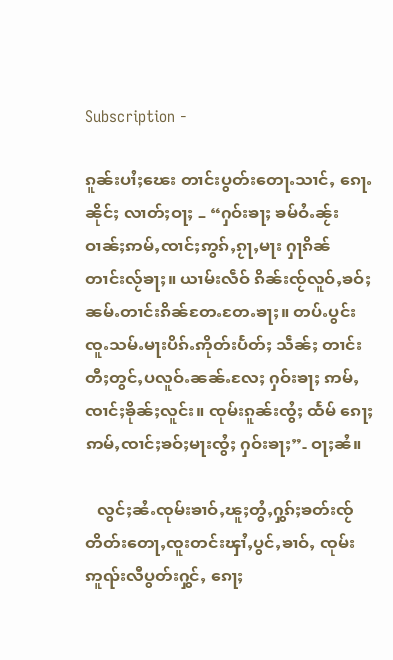Subscription -

ၵူၼ်းပၢႆႈၽေး တၢင်းပွတ်းတေႃႉသၢင်ႇ ၵေႃႉၼိုင်ႈ လၢတ်ႈဝႃႈ – “ႁဝ်းၶႃႈ ၶမ်ဝႆႉၼႂ်း ဝၢၼ်ႈဢမ်ႇၸၢင်ႈဢွၵ်ႇၵႂႃႇမႃး ႁႃၵိၼ် တၢင်းလႂ်ၶႃႈ။ ယၢမ်းလဵဝ် ၵိၼ်းၸႂ်လူဝ်ႇၶဝ်ႈၼမ်ႉတၢင်းၵိၼ်တႄႉတႄႉၶႃႈ။ တပ်ႉပွင်းၸူႉသမ်ႉမႃးပိၵ်ႉဢိုတ်းပႅတ်ႈ သဵၼ်ႈ တၢင်းတီႈတွင်ႇပလူဝ်ႉၼၼ်ႉလႄႈ ႁဝ်းၶႃႈ ဢမ်ႇၸၢင်ႈၶိုၼ်ႈလူင်း။ ၸုမ်းၵူၼ်းၸွႆႈ ထႅမ် ၵေႃႈ ဢမ်ႇၸၢင်ႈၶဝ်ႈမႃးၸွႆႈ ႁဝ်းၶႃႈ”- ဝႃႈၼႆ။

   လွင်ႈၼႆႉၸုမ်းၶၢဝ်ႇၽူႈတွႆႇႁွၵ်ႈၶတ်းၸႂ်တိတ်းတေႃႇၸူးတင်းၾၢႆႇပွင်ႇၶၢဝ်ႇ ၸုမ်းဢူၺ်းလီပွတ်းႁွင်ႇ ၵေႃႈ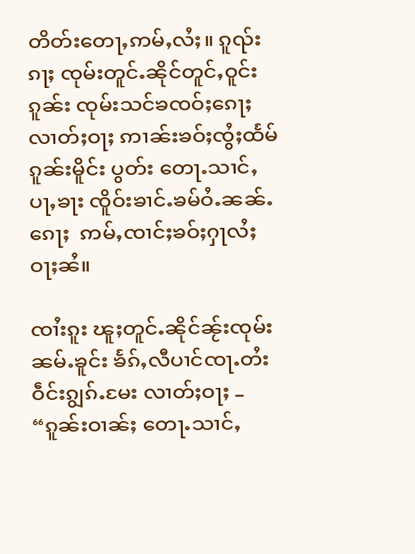တိတ်းတေႃႇဢမ်ႇလႆႈ။ ၵူၺ်းၵႃႈ ၸုမ်းတူင်ႉၼိုင်တူင်ႇဝူင်းၵူၼ်း ၸုမ်းသင်ၶၸဝ်ႈၵေႃႈလၢတ်ႈဝႃႈ ဢၢၼ်းၶဝ်ႈၸွႆႈထႅမ် ၵူၼ်းမိူင်း ပွတ်း တေႃႉသၢင်ႇ ပႃႇၶႃး ၸိူဝ်းၶၢင်ႉၶမ်ဝႆႉၼၼ်ႉၵေႃႈ  ဢမ်ႇၸၢင်ႈၶဝ်ႈႁႃလႆႈဝႃႈၼႆ။

ၸၢႆးၵူး ၽူႈတူင်ႉၼိုင်ၼႂ်းၸုမ်းၼမ်ႉၶူင်း ၶႅၵ်ႇလီပၢင်ၸႃႉတႆး ဝဵင်းၵျွၵ်ႉမႄး လၢတ်ႈဝႃႈ – “ၵူၼ်းဝၢၼ်ႈ တေႃႉသၢင်ႇ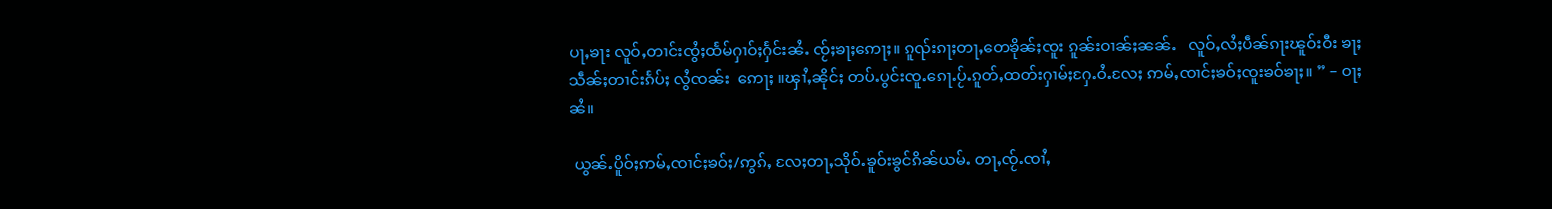ပႃႇၶႃး လူဝ်ႇတၢင်းၸွႆႈထႅမ်ႁၢဝ်ႈႁႅင်းၼႆႉ ၸႂ်ႈၶႃႈဢေႃႈ။ ၵူၺ်းၵႃႈတႃႇတေၶိုၼ်ႈၸူး ၵူၼ်းဝၢၼ်ႈၼၼ်ႉ   လူဝ်ႇလႆႈပဵၼ်ၵႃးၽူဝ်းဝီး ၶႃႈ သဵၼ်ႈတၢင်းၵႅပ်ႈ လွႆၸၼ်း  ဢေႃႈ ။ၾၢႆႇၼိုင်ႈ တပ်ႉပွင်းၸူႉၵေႃႉပႂ်ႉၵူတ်ႇထတ်းႁၢမ်ႈႁႄႉဝႆႉလႄႈ ဢမ်ႇၸၢင်ႈၶဝ်ႈၸူးၶဝ်ၶႃႈ။ ” – ဝႃႈၼႆ။

 ယွၼ်ႉပိူဝ်ႈဢမ်ႇၸၢင်ႈၶဝ်ႈ/ဢွၵ်ႇ လႄႈတႃႇသိုဝ်ႉၶူဝ်းၶွင်ၵိၼ်ယမ်ႉ တႃႇၸႂ်ႉၸၢႆႇ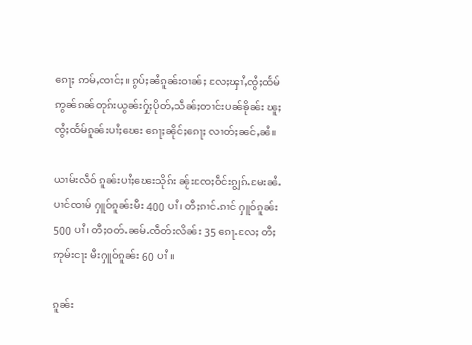ၵေႃႈ ဢမ်ႇၸၢင်ႈ။ ၵွပ်ႈၼႆၵူၼ်းဝၢၼ်ႈ လႄႈၾၢႆႇၸွႆႈထႅမ် ဢွၼ်ၵၼ်တုၵ်းယွၼ်းႁႂ်ႈပိုတ်ႇသဵၼ်ႈတၢင်းပၼ်ၶိုၼ်း ၽူႈၸွႆႈထႅမ်ၵူၼ်းပၢႆႈၽေး ၵေႃႈၼိုင်ႈၵေႃႈ လၢတ်ႈၼင်ႇၼႆ။

ယၢမ်းလဵဝ် ၵူၼ်းပၢႆႈၽေးသိုၵ်း ၼႂ်းၸႄႈဝဵင်းၵျွၵ်ႉမႄးၼႆႉ ပၢင်ၸၢမ် ႁူဝ်ၵူၼ်းမီး 400 ပၢႆ၊ တီႈၵၢင်ႉၵၢင် ႁူဝ်ၵူၼ်း 500 ပၢႆ၊ တီႈဝတ်ႉၼမ်ႉၸဵတ်းလိၼ်း 35 ၵေႃႉလႄႈ တီႈဢုမ်းငႃး မီးႁူဝ်ၵူၼ်း 60 ပၢႆ ။

ၵူၼ်း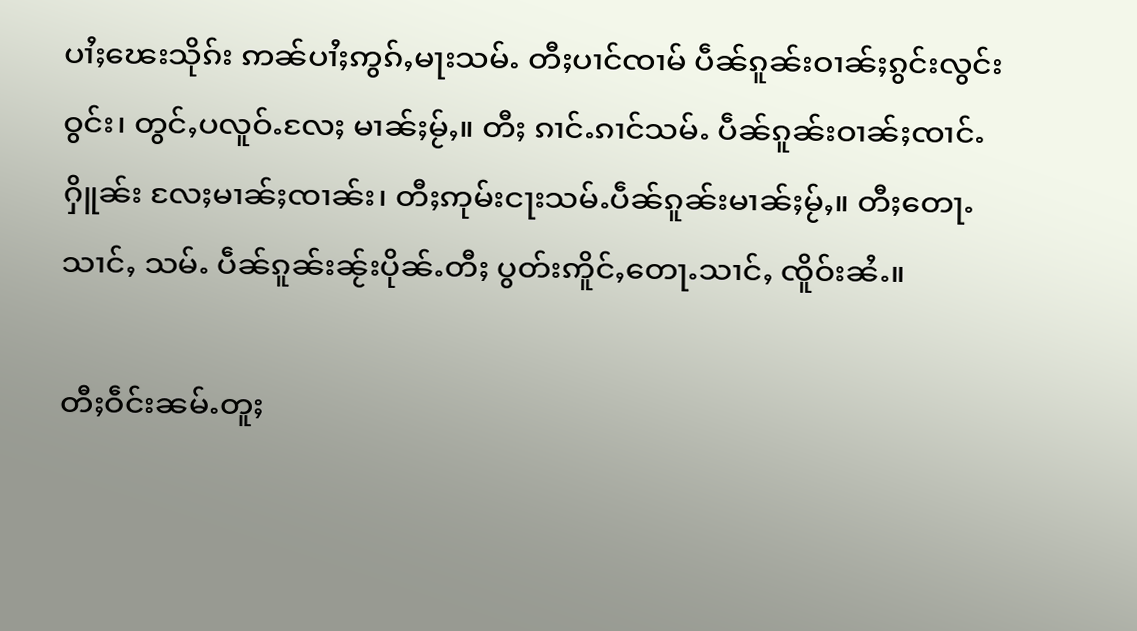ပၢႆႈၽေးသိုၵ်း ဢၼ်ပၢႆႈဢွၵ်ႇမႃးသမ်ႉ တီႈပၢင်ၸၢမ် ပဵၼ်ၵူၼ်းဝၢၼ်ႈၵွင်းလွင်း ဝွင်း၊ တွင်ႇပလူဝ်ႉလႄႈ မၢၼ်ႈမႂ်ႇ။ တီႈ ၵၢင်ႉၵၢင်သမ်ႉ ပဵၼ်ၵူၼ်းဝၢၼ်ႈၸၢင်ႉႁိူၼ်း လႄႈမၢၼ်ႈၸၢၼ်း၊ တီႈဢုမ်းငႃးသမ်ႉပဵၼ်ၵူၼ်းမၢၼ်ႈမႂ်ႇ။ တီႈတေႃႉသၢင်ႇ သမ်ႉ ပဵၼ်ၵူၼ်းၼႂ်းပိုၼ်ႉတီႈ ပွတ်းဢိူင်ႇတေႃႉသၢင်ႇ ၸိူဝ်းၼႆႉ။

တီႈဝဵင်းၼမ်ႉတူႈ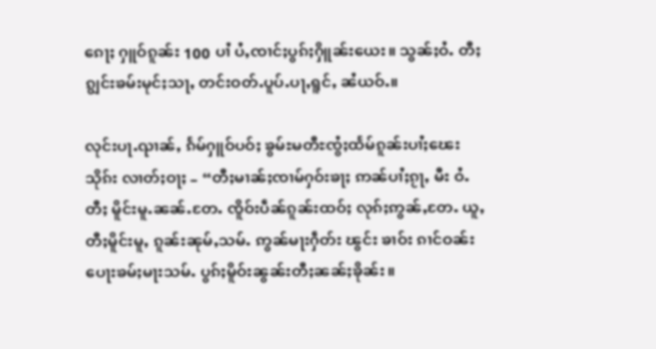ၵေႃႈ ႁူဝ်ၵူၼ်း 100 ပၢႆ ပႆႇၸၢင်ႈပွၵ်ႈႁိူၼ်းယေး။ သွၼ်ႈဝႆႉ တီႈၵျွင်းၶမ်းမုင်ႈသႃႇ တင်းဝတ်ႉပူပ်ႉပႃႇရူင်ႇ ၼႆယဝ်ႉ။

လုင်းပႃႉၺၢၼ်ႇ ၵႅမ်ႁူဝ်ပဝ်ႈ ၶွမ်ႊမတီႊၸွႆႈထႅမ်ၵူၼ်းပၢႆႈၽေးသိုၵ်း လၢတ်ႈဝႃႈ – “တီႈမၢၼ်ႈၸၢမ်ႁဝ်းၶႃႈ ဢၼ်ပၢႆႈၵႂႃႇ မီး ဝႆႉတီႈ မိူင်းမူႉၼၼ်ႉတႄႉ ၸိူဝ်းပဵၼ်ၵူၼ်းထဝ်ႈ လုၵ်ႈဢွၼ်ႇတႄႉ ယူႇတီႈမိူင်းမူႇ ၵူၼ်းၼုမ်ႇသမ်ႉ ဢွၼ်မႃးႁဵတ်း ၽွင်း ၶၢဝ်း ၵၢင်ဝၼ်း ပေႃးၶမ်ႈမႃးသမ်ႉ ပွၵ်ႈမိူဝ်းၼွၼ်းတီႈၼၼ်ႈၶိုၼ်း။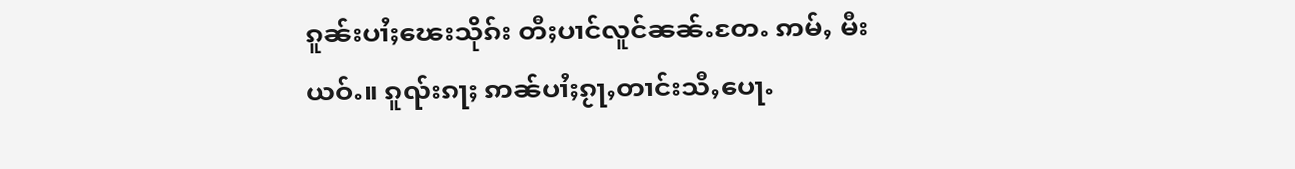ၵူၼ်းပၢႆႈၽေးသိုၵ်း တီႈပၢင်လူင်ၼၼ်ႉတႄႉ ဢမ်ႇ မီးယဝ်ႉ။ ၵူၺ်းၵႃႈ ဢၼ်ပၢႆႈၵႂႃႇတၢင်းသီႇပေႃႉ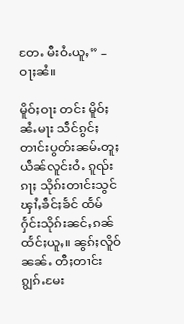တႄႉ မီးဝႆႉယူႇ” –  ဝႃႈၼႆ။

မိူဝ်ႈဝႃး တင်း မိူဝ်ႈၼႆႉမႃး သဵင်ၵွင်ႈ တၢင်းပွတ်းၼမ်ႉတူႈ ယဵၼ်လူင်းဝႆႉ ၵူၺ်းၵႃႈ သိုၵ်းတၢင်းသွင်ၾၢႆႇၶဵင်ႈၶႅင် ထႅမ် ႁႅင်းသိုၵ်းၼင်ႇၵၼ်ထႅင်ႈယူႇ။ ၼွၵ်ႈလိူဝ်ၼၼ်ႉ တီႈတၢင်းၵျွၵ်ႉမႄး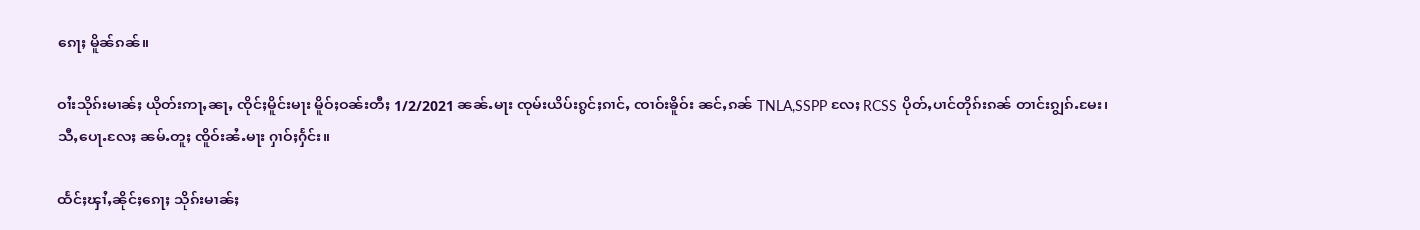ၵေႃႈ မိူၼ်ၵၼ်။

ဝၢႆးသိုၵ်းမၢၼ်ႈ ယိုတ်းဢႃႇၼႃႇ ၸိုင်ႈမိူင်းမႃး မိူဝ်ႈဝၼ်းတီႈ 1/2/2021 ၼၼ်ႉမႃး ၸုမ်းယိပ်းၵွင်ႈၵၢင်ႇ ၸၢဝ်းၶိူဝ်း ၼင်ႇၵၼ် TNLA,SSPP လႄႈ RCSS ပိုတ်ႇပၢင်တိုၵ်းၵၼ် တၢင်းၵျွၵ်ႉမႄး၊ သီႇပေႃႉလႄႈ ၼမ်ႉတူႈ ၸိူဝ်းၼႆႉမႃး ႁၢဝ်ႈႁႅင်း။

ထႅင်ႈၾၢႆႇၼိုင်ႈၵေႃႈ သိုၵ်းမၢၼ်ႈ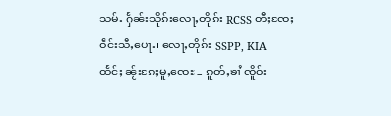သမ်ႉ ႁႅၼ်းသိုၵ်းလေႃႇတိုၵ်း RCSS တီႈၸႄႈဝဵင်းသီႇပေႃႉ၊ လေႃႇတိုၵ်း SSPP, KIA  ထႅင်ႈ ၼႂ်းၵႄႈမူႇၸေႊ – ၵူတ်ႇၶၢႆ ၸိူဝ်း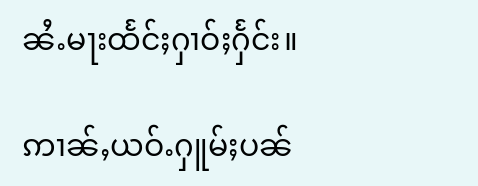ၼႆႉမႃးထႅင်ႈႁၢဝ်ႈႁႅင်း။

ဢၢၼ်ႇယဝ်ႉႁူမ်ႈပၼ်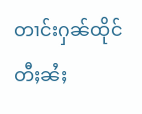တၢင်းႁၼ်ထိုင်တီႈၼႆႈ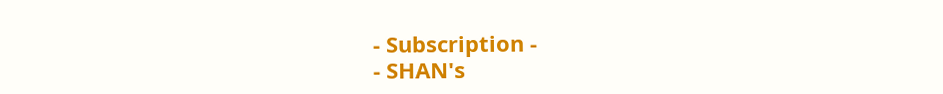- Subscription -
- SHAN's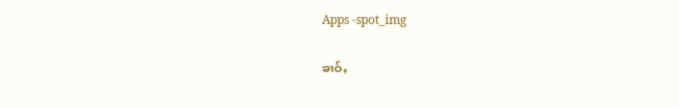Apps -spot_img

ၶၢဝ်ႇ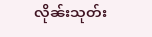လိုၼ်းသုတ်း